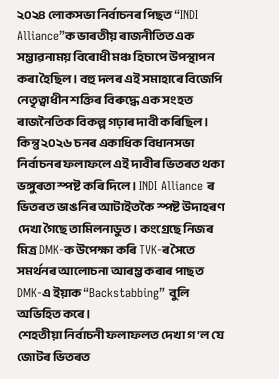২০২৪ লোকসভা নিৰ্বাচনৰ পিছত “INDI Alliance”ক ভাৰতীয় ৰাজনীতিত এক সম্ভাৱনাময় বিৰোধী মঞ্চ হিচাপে উপস্থাপন কৰা হৈছিল। বহু দলৰ এই সমাহাৰে বিজেপি নেতৃত্বাধীন শক্তিৰ বিৰুদ্ধে এক সংহত ৰাজনৈতিক বিকল্প গঢ়াৰ দাবী কৰিছিল। কিন্তু ২০২৬ চনৰ একাধিক বিধানসভা নিৰ্বাচনৰ ফলাফলে এই দাবীৰ ভিতৰত থকা ভঙ্গুৰতা স্পষ্ট কৰি দিলে। INDI Alliance ৰ ভিতৰত ভাঙনিৰ আটাইতকৈ স্পষ্ট উদাহৰণ দেখা গৈছে তামিলনাডুত। কংগ্ৰেছে নিজৰ মিত্র DMK-ক উপেক্ষা কৰি TVK-ৰ সৈতে সমৰ্থনৰ আলোচনা আৰম্ভ কৰাৰ পাছত DMK-এ ইয়াক “Backstabbing” বুলি অভিহিত কৰে।
শেহতীয়া নিৰ্বাচনী ফলাফলত দেখা গ’ল যে জোটৰ ভিতৰত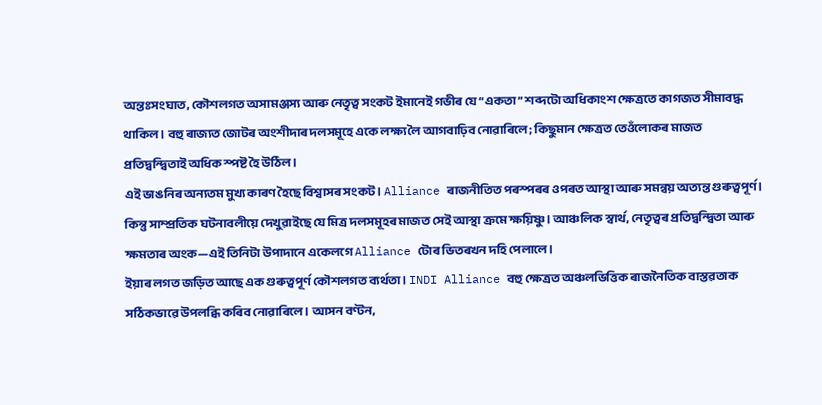অন্তঃসংঘাত, কৌশলগত অসামঞ্জস্য আৰু নেতৃত্ব সংকট ইমানেই গভীৰ যে “একতা” শব্দটো অধিকাংশ ক্ষেত্ৰতে কাগজত সীমাবদ্ধ থাকিল। বহু ৰাজ্যত জোটৰ অংশীদাৰ দলসমূহে একে লক্ষ্য লৈ আগবাঢ়িব নোৱাৰিলে; কিছুমান ক্ষেত্ৰত তেওঁলোকৰ মাজত প্ৰতিদ্বন্দ্বিতাই অধিক স্পষ্ট হৈ উঠিল।
এই ভাঙনিৰ অন্যতম মুখ্য কাৰণ হৈছে বিশ্বাসৰ সংকট। Alliance ৰাজনীতিত পৰস্পৰৰ ওপৰত আস্থা আৰু সমন্বয় অত্যন্ত গুৰুত্বপূৰ্ণ। কিন্তু সাম্প্ৰতিক ঘটনাবলীয়ে দেখুৱাইছে যে মিত্র দলসমূহৰ মাজত সেই আস্থা ক্ৰমে ক্ষয়িষ্ণু। আঞ্চলিক স্বাৰ্থ, নেতৃত্বৰ প্ৰতিদ্বন্দ্বিতা আৰু ক্ষমতাৰ অংক—এই তিনিটা উপাদানে একেলগে Alliance টোৰ ভিতৰখন দহি পেলালে।
ইয়াৰ লগত জড়িত আছে এক গুৰুত্বপূৰ্ণ কৌশলগত ব্যৰ্থতা। INDI Alliance বহু ক্ষেত্ৰত অঞ্চলভিত্তিক ৰাজনৈতিক বাস্তৱতাক সঠিকভাৱে উপলব্ধি কৰিব নোৱাৰিলে। আসন বণ্টন,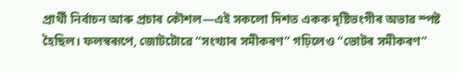প্ৰাৰ্থী নিৰ্বাচন আৰু প্ৰচাৰ কৌশল—এই সকলো দিশত একক দৃষ্টিভংগীৰ অভাৱ স্পষ্ট হৈছিল। ফলস্বৰূপে, জোটটোৱে “সংখ্যাৰ সমীকৰণ” গঢ়িলেও “ভোটৰ সমীকৰণ”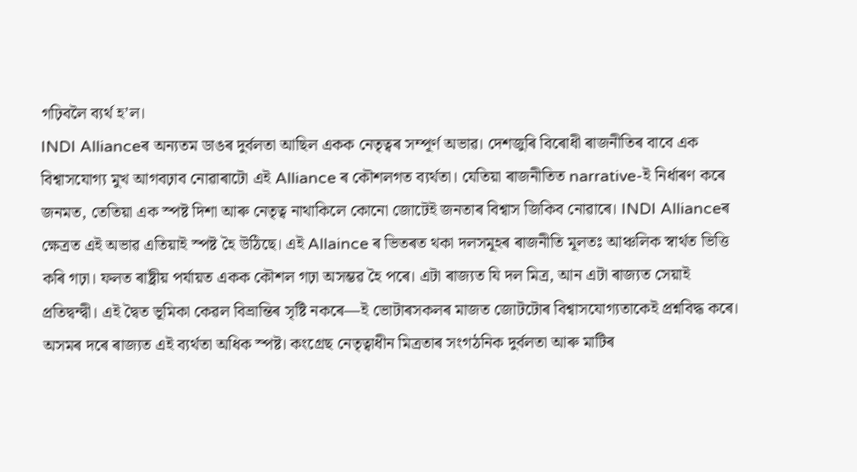গঢ়িবলৈ ব্যৰ্থ হ’ল।
INDI Allianceৰ অন্যতম ডাঙৰ দুৰ্বলতা আছিল একক নেতৃত্বৰ সম্পূৰ্ণ অভাৱ। দেশজুৰি বিৰোধী ৰাজনীতিৰ বাবে এক বিশ্বাসযোগ্য মুখ আগবঢ়াব নোৱাৰাটো এই Alliance ৰ কৌশলগত ব্যৰ্থতা। যেতিয়া ৰাজনীতিত narrative-ই নিৰ্ধাৰণ কৰে জনমত, তেতিয়া এক স্পষ্ট দিশা আৰু নেতৃত্ব নাথাকিলে কোনো জোটেই জনতাৰ বিশ্বাস জিকিব নোৱাৰে। INDI Allianceৰ ক্ষেত্ৰত এই অভাৱ এতিয়াই স্পষ্ট হৈ উঠিছে। এই Allaince ৰ ভিতৰত থকা দলসমূহৰ ৰাজনীতি মূলতঃ আঞ্চলিক স্বাৰ্থত ভিত্তি কৰি গঢ়া। ফলত ৰাষ্ট্ৰীয় পৰ্যায়ত একক কৌশল গঢ়া অসম্ভৱ হৈ পৰে। এটা ৰাজ্যত যি দল মিত্র, আন এটা ৰাজ্যত সেয়াই প্ৰতিদ্বন্দ্বী। এই দ্বৈত ভূমিকা কেৱল বিভ্ৰান্তিৰ সৃষ্টি নকৰে—ই ভোটাৰসকলৰ মাজত জোটটোৰ বিশ্বাসযোগ্যতাকেই প্ৰশ্নবিদ্ধ কৰে।
অসমৰ দৰে ৰাজ্যত এই ব্যৰ্থতা অধিক স্পষ্ট। কংগ্ৰেছ নেতৃত্বাধীন মিত্রতাৰ সংগঠনিক দুৰ্বলতা আৰু মাটিৰ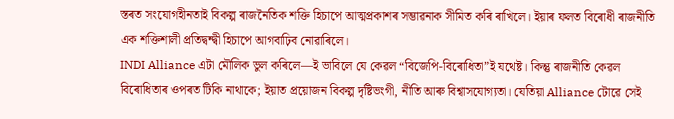স্তৰত সংযোগহীনতাই বিকল্প ৰাজনৈতিক শক্তি হিচাপে আত্মপ্ৰকাশৰ সম্ভাৱনাক সীমিত কৰি ৰাখিলে। ইয়াৰ ফলত বিৰোধী ৰাজনীতি এক শক্তিশালী প্ৰতিদ্বন্দ্বী হিচাপে আগবাঢ়িব নোৱাৰিলে।
INDI Alliance এটা মৌলিক ভুল কৰিলে—ই ভাবিলে যে কেৱল “বিজেপি-বিৰোধিতা”ই যথেষ্ট। কিন্তু ৰাজনীতি কেৱল বিৰোধিতাৰ ওপৰত টিকি নাথাকে; ইয়াত প্ৰয়োজন বিকল্প দৃষ্টিভংগী, নীতি আৰু বিশ্বাসযোগ্যতা। যেতিয়া Alliance টোৱে সেই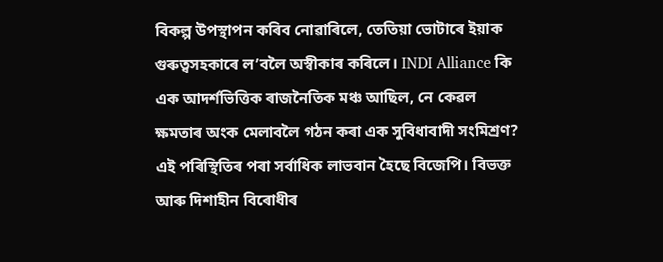বিকল্প উপস্থাপন কৰিব নোৱাৰিলে, তেতিয়া ভোটাৰে ইয়াক গুৰুত্বসহকাৰে ল’বলৈ অস্বীকাৰ কৰিলে। INDI Alliance কি এক আদৰ্শভিত্তিক ৰাজনৈতিক মঞ্চ আছিল, নে কেৱল ক্ষমতাৰ অংক মেলাবলৈ গঠন কৰা এক সুবিধাবাদী সংমিশ্ৰণ?
এই পৰিস্থিতিৰ পৰা সৰ্বাধিক লাভবান হৈছে বিজেপি। বিভক্ত আৰু দিশাহীন বিৰোধীৰ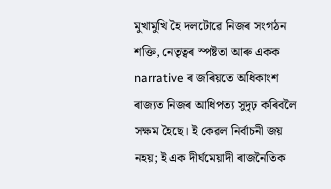মুখামুখি হৈ দলটোৱে নিজৰ সংগঠন শক্তি, নেতৃত্বৰ স্পষ্টতা আৰু একক narrative ৰ জৰিয়তে অধিকাংশ ৰাজ্যত নিজৰ আধিপত্য সুদৃঢ় কৰিবলৈ সক্ষম হৈছে। ই কেৱল নিৰ্বাচনী জয় নহয়; ই এক দীৰ্ঘমেয়াদী ৰাজনৈতিক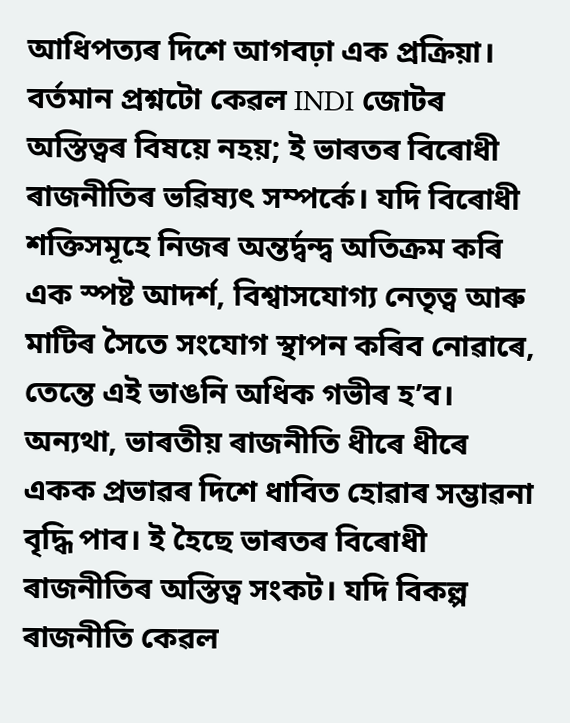আধিপত্যৰ দিশে আগবঢ়া এক প্ৰক্ৰিয়া।
বৰ্তমান প্ৰশ্নটো কেৱল INDI জোটৰ অস্তিত্বৰ বিষয়ে নহয়; ই ভাৰতৰ বিৰোধী ৰাজনীতিৰ ভৱিষ্যৎ সম্পৰ্কে। যদি বিৰোধী শক্তিসমূহে নিজৰ অন্তৰ্দ্বন্দ্ব অতিক্ৰম কৰি এক স্পষ্ট আদৰ্শ, বিশ্বাসযোগ্য নেতৃত্ব আৰু মাটিৰ সৈতে সংযোগ স্থাপন কৰিব নোৱাৰে, তেন্তে এই ভাঙনি অধিক গভীৰ হ’ব। অন্যথা, ভাৰতীয় ৰাজনীতি ধীৰে ধীৰে একক প্ৰভাৱৰ দিশে ধাবিত হোৱাৰ সম্ভাৱনা বৃদ্ধি পাব। ই হৈছে ভাৰতৰ বিৰোধী ৰাজনীতিৰ অস্তিত্ব সংকট। যদি বিকল্প ৰাজনীতি কেৱল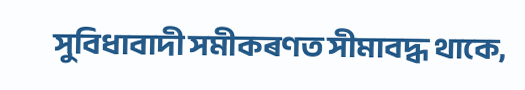সুবিধাবাদী সমীকৰণত সীমাবদ্ধ থাকে,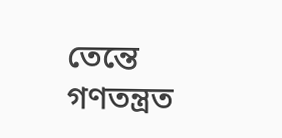তেন্তে গণতন্ত্ৰত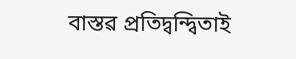বাস্তৱ প্ৰতিদ্বন্দ্বিতাই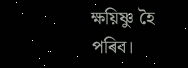ক্ষয়িষ্ণু হৈ পৰিব।